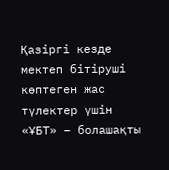Қазіргі кезде мектеп бітіруші көптеген жас түлектер үшін «ҰБТ» – болашақты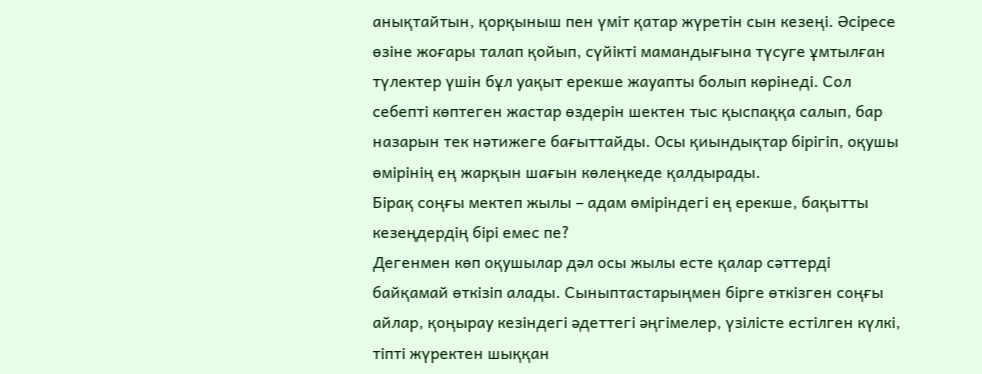анықтайтын, қорқыныш пен үміт қатар жүретін сын кезеңі. Әсіресе өзіне жоғары талап қойып, сүйікті мамандығына түсуге ұмтылған түлектер үшін бұл уақыт ерекше жауапты болып көрінеді. Сол себепті көптеген жастар өздерін шектен тыс қыспаққа салып, бар назарын тек нәтижеге бағыттайды. Осы қиындықтар бірігіп, оқушы өмірінің ең жарқын шағын көлеңкеде қалдырады.
Бірақ соңғы мектеп жылы – адам өміріндегі ең ерекше, бақытты кезеңдердің бірі емес пе?
Дегенмен көп оқушылар дәл осы жылы есте қалар сәттерді байқамай өткізіп алады. Сыныптастарыңмен бірге өткізген соңғы айлар, қоңырау кезіндегі әдеттегі әңгімелер, үзілісте естілген күлкі, тіпті жүректен шыққан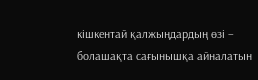кішкентай қалжыңдардың өзі – болашақта сағынышқа айналатын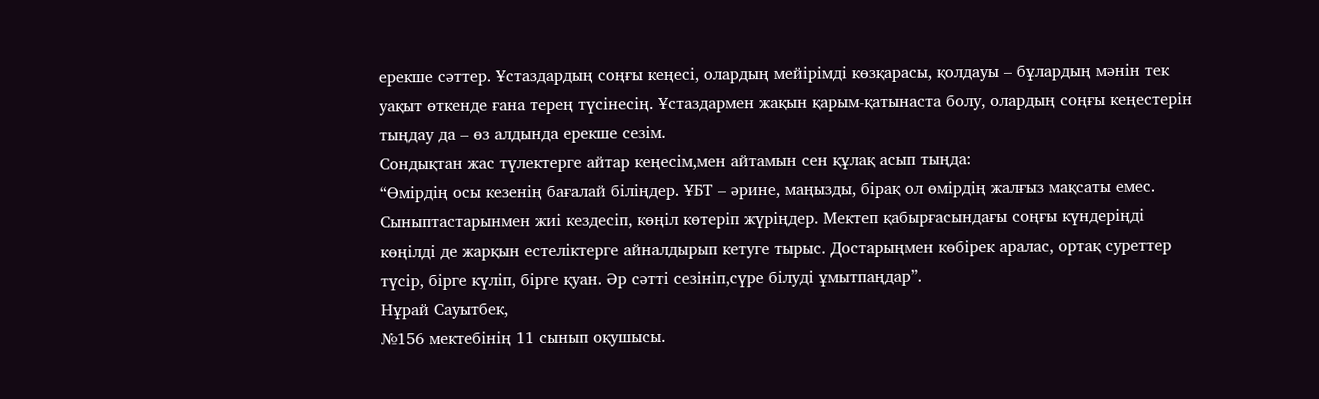ерекше сәттер. Ұстаздардың соңғы кеңесі, олардың мейірімді көзқарасы, қолдауы – бұлардың мәнін тек уақыт өткенде ғана терең түсінесің. Ұстаздармен жақын қарым-қатынаста болу, олардың соңғы кеңестерін тыңдау да – өз алдында ерекше сезім.
Сондықтан жас түлектерге айтар кеңесім,мен айтамын сен құлақ асып тыңда:
“Өмірдің осы кезенің бағалай біліңдер. ҰБТ – әрине, маңызды, бірақ ол өмірдің жалғыз мақсаты емес. Сыныптастарынмен жиі кездесіп, көңіл көтеріп жүріңдер. Мектеп қабырғасындағы соңғы күндеріңді көңілді де жарқын естеліктерге айналдырып кетуге тырыс. Достарыңмен көбірек аралас, ортақ суреттер түсір, бірге күліп, бірге қуан. Әр сәтті сезініп,сүре білуді ұмытпаңдар”.
Нұрай Сауытбек,
№156 мектебінің 11 сынып оқушысы.